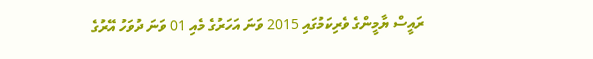ރައީސް ޔާމީންގެ ވެރިކަމުގައި 2015 ވަނަ އަހަރުގެ މެއި 01 ވަނަ ދުވަހު އޭރުގެ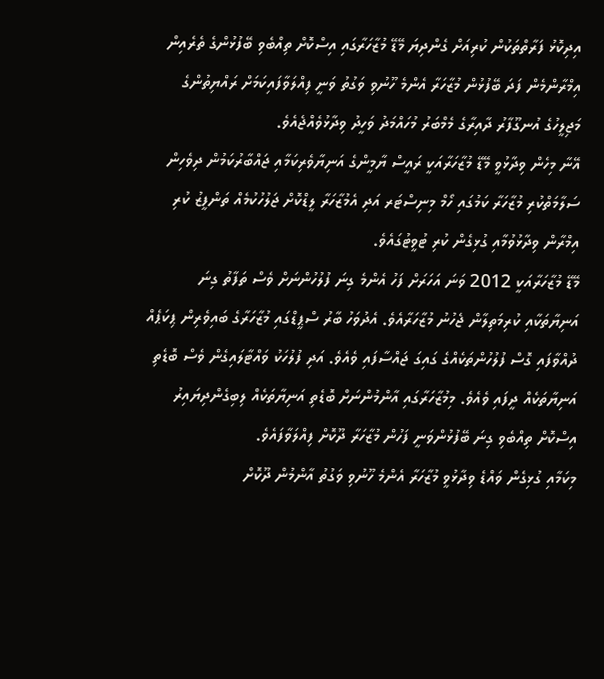އިދިކޮޅު ފަރާތްތަކުން ކުރިއަށް ގެންދިޔަ މޭޑޭ މުޒާހަރާގައި އިސްކޮށް ތިއްބެވި ބޭފުޅުންގެ ތެރެއިން އިމްރާންމެން ފަދަ ބޭފުޅުން މުޒާހަރާ އެންމެ ހޫނުވި ވަގުތު ވަނީ ފިއްލަވާފައިކަމަށް ރައްޔިތުންގެ މަޖިލީހުގެ އުނގޫފާރު ދާއިރާގެ މެމްބަރު މުހައްމަދު ވަހީދު ވިދާޅުވެއްޖެއެވެ.
އޭނާ މިހެން ވިދާޅުވީ މޭޑޭ މުޒާހަރާއަކީ ރައީސް ޔާމީންގެ އަނިޔާވެރިކަމާއި ޖައްބާރުކަމުން ދިވެހިން ސަލާމަތްކުރި މުޒާހަރާ ކަމުގައި ހޯމް މިނިސްޓަރ އަދި އެމުޒާހަރާ ލީޑްކޮށް ޖަލުހުކުމެއް ތަންފީޒު ކުރި އިމްރާން ވިދާޅުވުމާއި ގުޅިގެން ކުރި ޓުވީޓުގައެވެ.
މޭޑޭ މުޒާހަރާއަކީ 2012 ވަނަ އަހަރަށް ފަހު އެންމެ ގިނަ ފުލުހުންނަށް ވެސް ތަފާތު ގިނަ އަނިޔާތަކާއި ކުރިމަތިލާން ޖެހުނު މުޒާހަރާއެވެ. އެދުވަހު ބާރު ސްޕީޑްގައި މުޒާހަރާގެ ބައިވެރިން ޕިކަޕެއް ދުއްވާފައި ގޮސް ފުލުހުންތަކެއްގެ ގައިގަ ޖައްސާފައި ވެއެވެ. އަދި ފުލުހަކު ވައްޓާލައިގެން ވެސް ބޮޑެތި އަނިޔާތަކެއް ދީފައި ވެއެވެ. މިމުޒާހަރާގައި އާންމުންނަށް ބޮޑެތި އަނިޔާތަކެއް ލިބިގެންދިޔައިރު އިސްކޮށް ތިއްބެވި ގިނަ ބޭފުޅުންވަނީ ފަހުން މުޒާހަރާ ދޫކޮށް ފިއްލަވާފައެވެ.
މިކަމާއި ގުޅިގެން ވައްޑެ ވިދާޅުވީ މުޒާހަރާ އެންމެ ހޫނުވި ވަގުތު އާންމުން ދޫކޮށް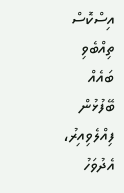އިސްކޮސް ތިއްބެވި ބައެއް ބޭފުޅުން ފިއްލެވިއިރު، އެދުވަހު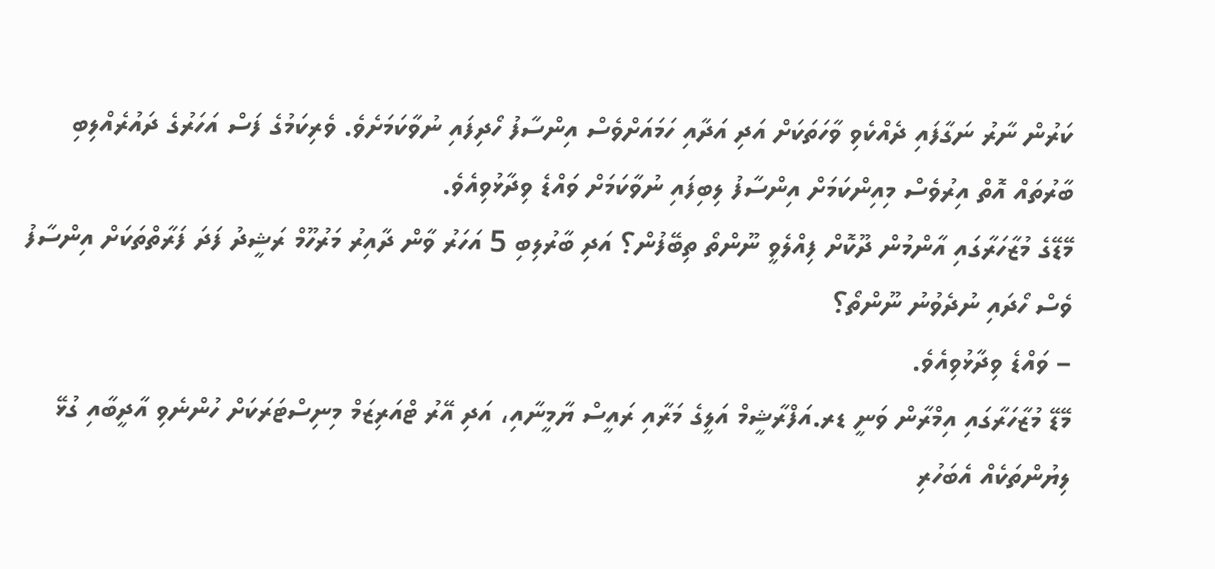ކަރުން ނާރު ނަގާފައި ދެއްކެވި ވާހަތަކަށް އަދި އަދާއި ހަމައަށްވެސް އިންސާފު ހޯދިފައި ނުވާކަމަށެވެ. ވެރިކަމުގެ ފަސް އަހަރުގެ ދައުރެއްލިބި ބާރުތައް އޮތް އިރުވެސް މިއިންކަމަށް އިންސާފު ލިބިފައި ނުވާކަމަށް ވައްޑެ ވިދާޅުވިއެވެ.
މޭޑޭގެ މުޒާހަރާގައި އާންމުން ދޫކޮށް ފިއްލެވީ ނޫންތޯ ތިބޭފުން؟ އަދި ބާރުލިބި 5 އަހަރު ވާން ދާއިރު މަރުހޫމް ރަޝީދު ފަދަ ފަރާތްތަކަށް އިންސާފު ވެސް ހޯދައި ނުދެވުނު ނޫންތޯ؟
– ވައްޑެ ވިދާޅުވިއެވެ.
މޭޑޭ މުޒާހަރާގައި އިމްރާން ވަނީ ޑރ.އަފްރާޝީމް އަލީގެ މަރާއި ރައީސް ޔާމީނާއި، އަދި އޭރު ޓްއަރިޒަމް މިނިސްޓަރަކަށް ހުންނެވި އާދީބާއި ގުޅޭ ލިޔުންތަކެއް އެބަހުރި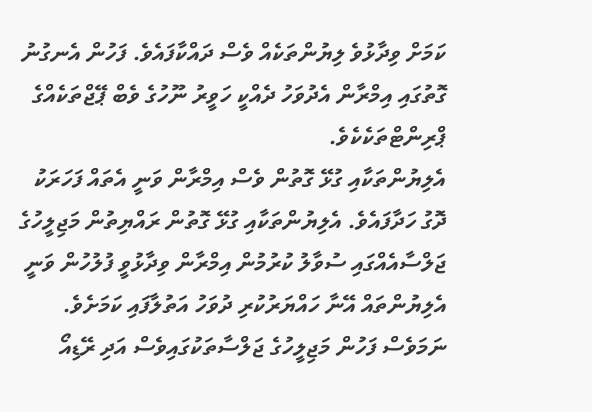ކަމަށް ވިދާޅުވެ ލިޔުންތަކެއް ވެސް ދައްކާފައެވެ. ފަހުން އެނގުނު ގޮތުގައި އިމްރާން އެދުވަހު ދެއްކީ ހަވީރު ނޫހުގެ ވެބް ޕޭޖްތަކެއްގެ ޕްރިންޓްތަކެކެވެ.
އެލިޔުންތަކާއި ގުޅޭ ގޮތުން ވެސް އިމްރާން ވަނީ އެތައް ފަހަރަކު ދޮގު ހަދާފައެވެ. އެލިޔުންތަކާއި ގުޅޭ ގޮތުން ރައްޔިތުން މަޖިލީހުގެ ޖަލްސާއެއްގައި ސުވާލު ކުރުމުން އިމްރާން ވިދާޅުވީ ފުލުހުން ވަނީ އެލިޔުންތައް އޭނާ ހައްޔަރުކުރި ދުވަހު އަތުލާފައި ކަމަށެވެ. ނަމަވެސް ފަހުން މަޖިލީހުގެ ޖަލްސާތަކުގައިވެސް އަދި ރޭޑިއޯ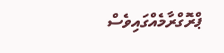ޕްރޮގްރާމެއްގައިވެސް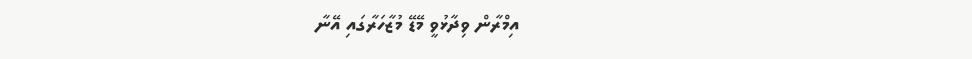އިމްރާން ވިދާޅުވީ މޭޑޭ މުޒާހަރާގައި އޭނާ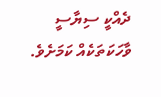ދެއްކީ ސިޔާސީ ވާހަކަތަކެއް ކަމަށެވެ.